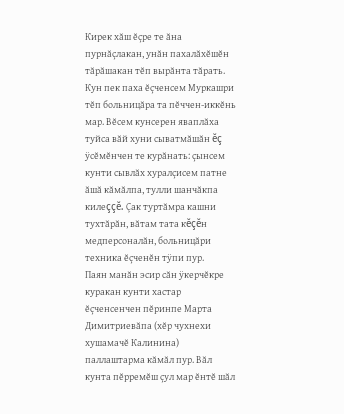Кирек хăш ĕçре те ăна пурнăçлакан, унăн пахалăхĕшĕн тăрăшакан тĕп вырăнта тăрать. Кун пек паха ĕçченсем Муркашри тĕп больницăра та пĕччен-иккĕнь мар. Вĕсем кунсерен яваплăха туйса вăй хуни сыватмăшăн ĕç ÿсĕмĕнчен те курăнать: çынсем кунти сывлăх хуралçисем патне ăшă кăмăлпа, тулли шанчăкпа килеççĕ. Çак туртăмра кашни тухтăрăн, вăтам тата кĕçĕн медперсоналăн, больницăри техника ĕçченĕн тÿпи пур.
Паян манăн эсир сăн ÿкерчĕкре куракан кунти хастар ĕçченсенчен пĕринпе Марта Димитриевăпа (хĕр чухнехи хушамачĕ Калинина) паллаштарма кăмăл пур. Вăл кунта пĕрремĕш çул мар ĕнтĕ шăл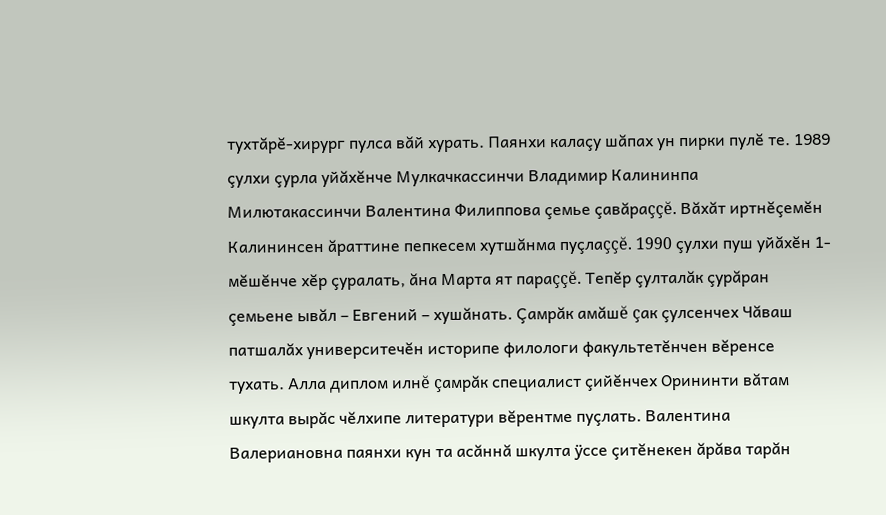тухтăрĕ-хирург пулса вăй хурать. Паянхи калаçу шăпах ун пирки пулĕ те. 1989 çулхи çурла уйăхĕнче Мулкачкассинчи Владимир Калининпа Милютакассинчи Валентина Филиппова çемье çавăраççĕ. Вăхăт иртнĕçемĕн Калининсен ăраттине пепкесем хутшăнма пуçлаççĕ. 1990 çулхи пуш уйăхĕн 1-мĕшĕнче хĕр çуралать, ăна Марта ят параççĕ. Тепĕр çулталăк çурăран çемьене ывăл – Евгений – хушăнать. Çамрăк амăшĕ çак çулсенчех Чăваш патшалăх университечĕн историпе филологи факультетĕнчен вĕренсе тухать. Алла диплом илнĕ çамрăк специалист çийĕнчех Орининти вăтам шкулта вырăс чĕлхипе литератури вĕрентме пуçлать. Валентина Валериановна паянхи кун та асăннă шкулта ÿссе çитĕнекен ăрăва тарăн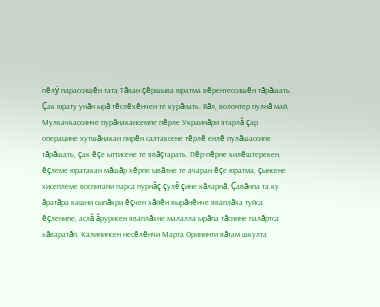пĕлÿ парассишĕн тата Тăван çĕршыва юратма вĕрентессишĕн тăрăшать. Çак юрату унăн ырă тĕслĕхĕнчен те курăнать. Вăл, волонтер пулнă май, Мулкачкассинче пурăнакансемпе пĕрле Украинăри ятарлă çар операцине хутшăнакан пирĕн салтаксене тĕрлĕ енлĕ пулăшассипе тăрăшать, çак ĕçе ыттисене те явăçтарать. Пĕр-пĕрне килĕштерекен, ĕçлеме юратакан мăшăр хĕрпе ывăлне те ачаран ĕçе юратма, çынсене хисеплеме воспитани парса пурнăç çулĕ çине кăларнă. Çавăнпа та ку ăратăра кашни сыпăкри ĕçчен хăйĕн вырăнĕнче яваплăха туйса ĕçленипе, аслă ăрурисен яваплăхне малалла ырăпа тăснине палăртса хăваратăп. Калининсен несĕлĕнчи Марта Орининти вăтам шкулта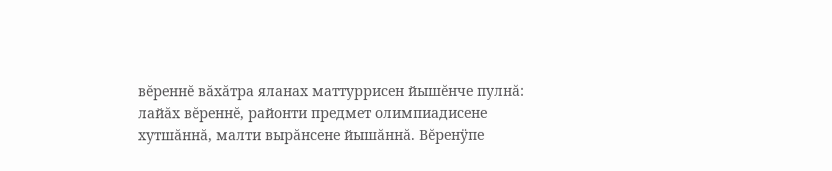вĕреннĕ вăхăтра яланах маттуррисен йышĕнче пулнă: лайăх вĕреннĕ, районти предмет олимпиадисене хутшăннă, малти вырăнсене йышăннă. Вĕренÿпе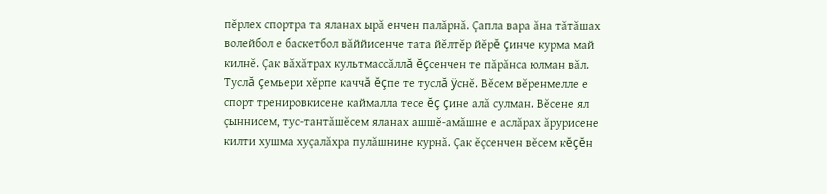пĕрлех спортра та яланах ырă енчен палăрнă. Çапла вара ăна тăтăшах волейбол е баскетбол вăййисенче тата йĕлтĕр йĕрĕ çинче курма май килнĕ. Çак вăхăтрах культмассăллă ĕçсенчен те пăрăнса юлман вăл. Туслă çемьери хĕрпе каччă ĕçпе те туслă ÿснĕ. Вĕсем вĕренмелле е спорт тренировкисене каймалла тесе ĕç çине алă сулман. Вĕсене ял çыннисем, тус-тантăшĕсем яланах ашшĕ-амăшне е аслăрах ăрурисене килти хушма хуçалăхра пулăшнине курнă. Çак ĕçсенчен вĕсем кĕçĕн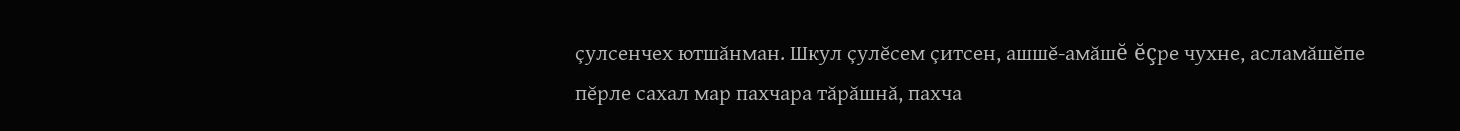çулсенчех ютшăнман. Шкул çулĕсем çитсен, ашшĕ-амăшĕ ĕçре чухне, асламăшĕпе пĕрле сахал мар пахчара тăрăшнă, пахча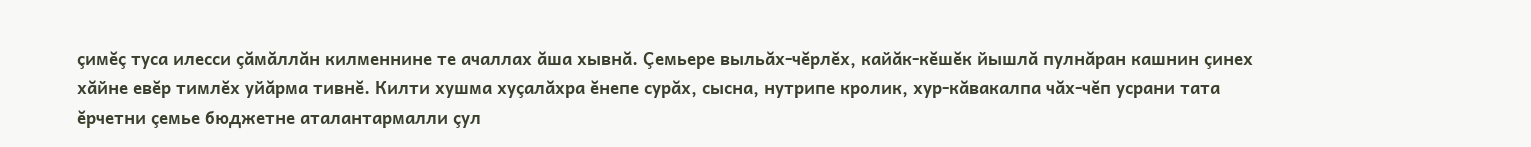çимĕç туса илесси çăмăллăн килменнине те ачаллах ăша хывнă. Çемьере выльăх-чĕрлĕх, кайăк-кĕшĕк йышлă пулнăран кашнин çинех хăйне евĕр тимлĕх уйăрма тивнĕ. Килти хушма хуçалăхра ĕнепе сурăх, сысна, нутрипе кролик, хур-кăвакалпа чăх-чĕп усрани тата ĕрчетни çемье бюджетне аталантармалли çул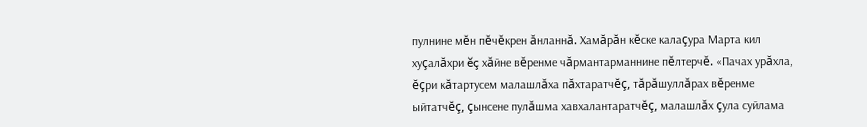пулнине мĕн пĕчĕкрен ăнланнă. Хамăрăн кĕске калаçура Марта кил хуçалăхри ĕç хăйне вĕренме чăрмантарманнине пĕлтерчĕ. «Пачах урăхла, ĕçри кăтартусем малашлăха пăхтаратчĕç, тăрăшуллăрах вĕренме ыйтатчĕç, çынсене пулăшма хавхалантаратчĕç, малашлăх çула суйлама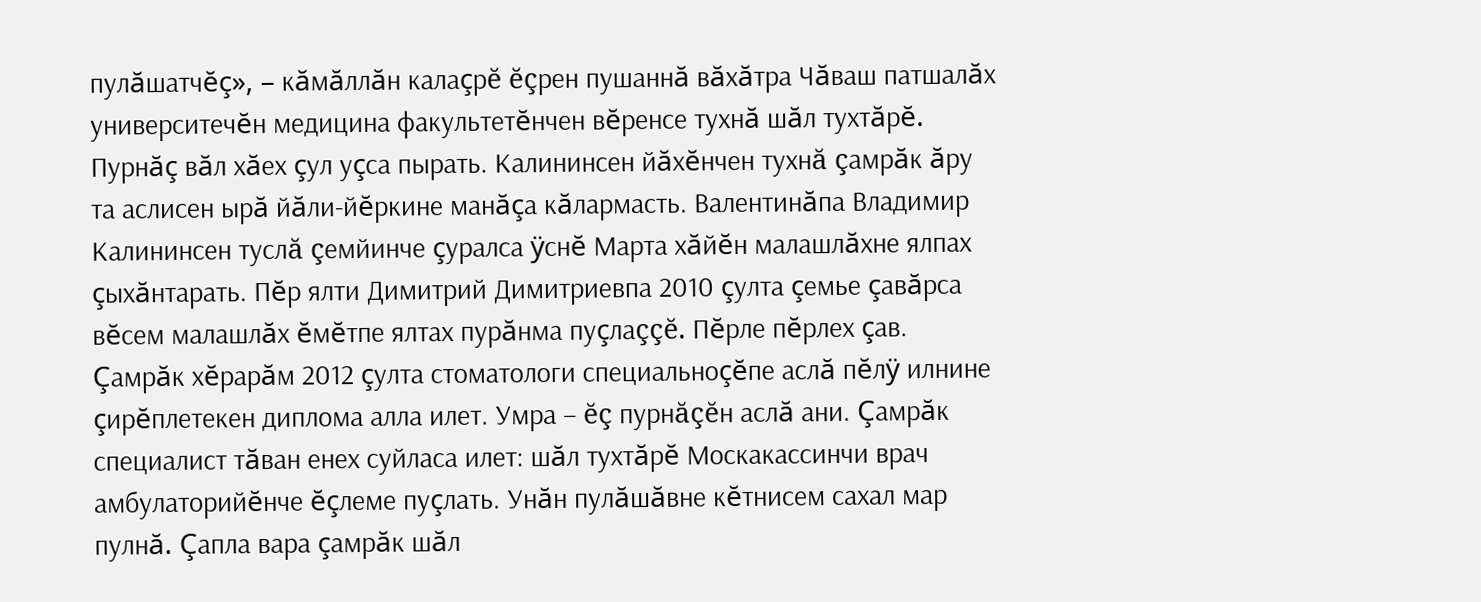пулăшатчĕç», – кăмăллăн калаçрĕ ĕçрен пушаннă вăхăтра Чăваш патшалăх университечĕн медицина факультетĕнчен вĕренсе тухнă шăл тухтăрĕ. Пурнăç вăл хăех çул уçса пырать. Калининсен йăхĕнчен тухнă çамрăк ăру та аслисен ырă йăли-йĕркине манăçа кăлармасть. Валентинăпа Владимир Калининсен туслă çемйинче çуралса ÿснĕ Марта хăйĕн малашлăхне ялпах çыхăнтарать. Пĕр ялти Димитрий Димитриевпа 2010 çулта çемье çавăрса вĕсем малашлăх ĕмĕтпе ялтах пурăнма пуçлаççĕ. Пĕрле пĕрлех çав. Çамрăк хĕрарăм 2012 çулта стоматологи специальноçĕпе аслă пĕлÿ илнине çирĕплетекен диплома алла илет. Умра – ĕç пурнăçĕн аслă ани. Çамрăк специалист тăван енех суйласа илет: шăл тухтăрĕ Москакассинчи врач амбулаторийĕнче ĕçлеме пуçлать. Унăн пулăшăвне кĕтнисем сахал мар пулнă. Çапла вара çамрăк шăл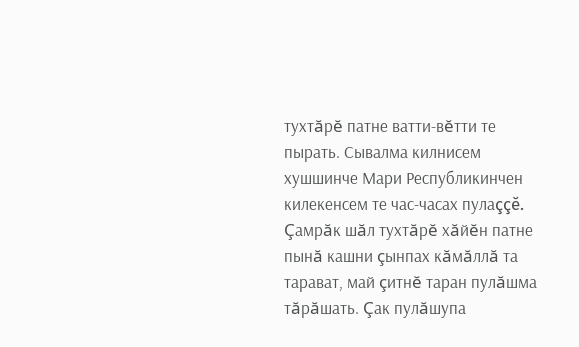тухтăрĕ патне ватти-вĕтти те пырать. Сывалма килнисем хушшинче Мари Республикинчен килекенсем те час-часах пулаççĕ. Çамрăк шăл тухтăрĕ хăйĕн патне пынă кашни çынпах кăмăллă та тарават, май çитнĕ таран пулăшма тăрăшать. Çак пулăшупа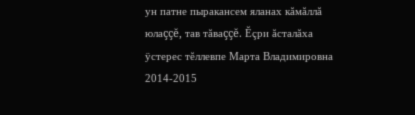ун патне пыракансем яланах кăмăллă юлаççĕ, тав тăваççĕ. Ĕçри ăсталăха ÿстерес тĕллевпе Марта Владимировна 2014-2015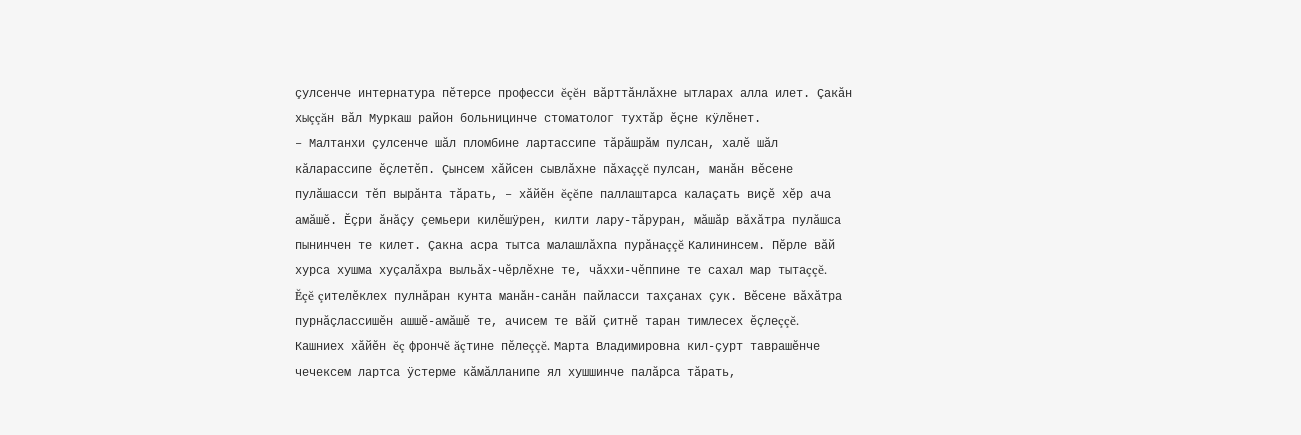çулсенче интернатура пĕтерсе професси ĕçĕн вăрттăнлăхне ытларах алла илет. Çакăн хыççăн вăл Муркаш район больницинче стоматолог тухтăр ĕçне кÿлĕнет.
– Малтанхи çулсенче шăл пломбине лартассипе тăрăшрăм пулсан, халĕ шăл кăларассипе ĕçлетĕп. Çынсем хăйсен сывлăхне пăхаççĕ пулсан, манăн вĕсене пулăшасси тĕп вырăнта тăрать, – хăйĕн ĕçĕпе паллаштарса калаçать виçĕ хĕр ача амăшĕ. Ĕçри ăнăçу çемьери килĕшÿрен, килти лару-тăруран, мăшăр вăхăтра пулăшса пынинчен те килет. Çакна асра тытса малашлăхпа пурăнаççĕ Калининсем. Пĕрле вăй хурса хушма хуçалăхра выльăх-чĕрлĕхне те, чăххи-чĕппине те сахал мар тытаççĕ. Ĕçĕ çителĕклех пулнăран кунта манăн-санăн пайласси тахçанах çук. Вĕсене вăхăтра пурнăçлассишĕн ашшĕ-амăшĕ те, ачисем те вăй çитнĕ таран тимлесех ĕçлеççĕ. Кашниех хăйĕн ĕç фрончĕ ăçтине пĕлеççĕ. Марта Владимировна кил-çурт таврашĕнче чечексем лартса ÿстерме кăмăлланипе ял хушшинче палăрса тăрать,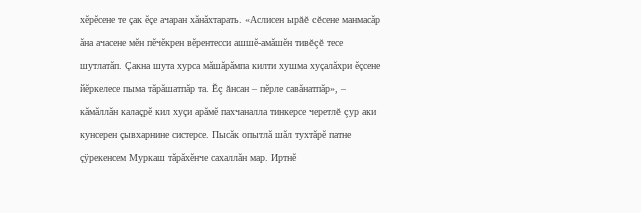хĕрĕсене те çак ĕçе ачаран хăнăхтарать. «Аслисен ырăĕ cĕсене манмасăр ăна ачасене мĕн пĕчĕкрен вĕрентесси ашшĕ-амăшĕн тивĕçĕ тесе шутлатăп. Çакна шута хурса мăшăрăмпа килти хушма хуçалăхри ĕçсене йĕркелесе пыма тăрăшатпăр та. Ĕç ăнсан – пĕрле савăнатпăр», – кăмăллăн калаçрĕ кил хуçи арăмĕ пахчаналла тинкерсе черетлĕ çур аки кунсерен çывхарнине систерсе. Пысăк опытлă шăл тухтăрĕ патне çÿрекенсем Муркаш тăрăхĕнче сахаллăн мар. Иртнĕ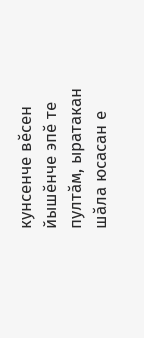кунсенче вĕсен йышĕнче эпĕ те пултăм, ыратакан шăла юсасан е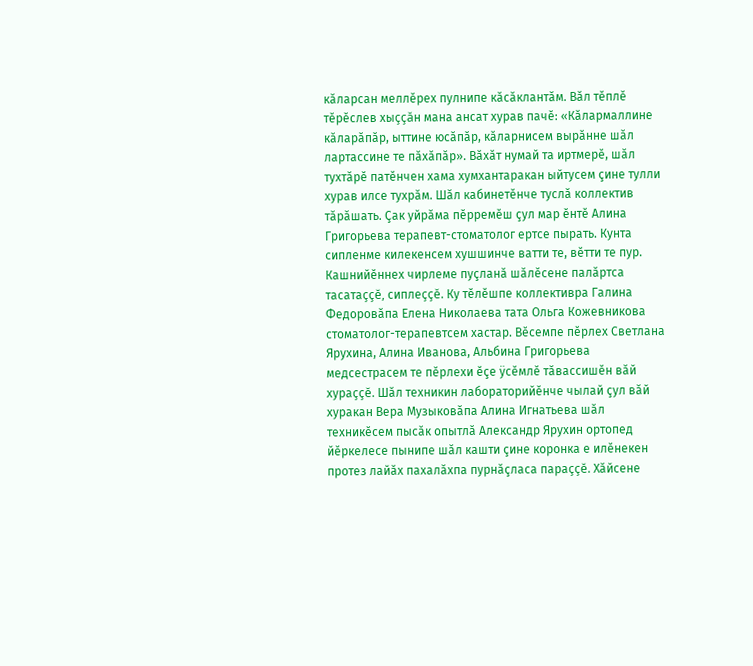кăларсан меллĕрех пулнипе кăсăклантăм. Вăл тĕплĕ тĕрĕслев хыççăн мана ансат хурав пачĕ: «Кăлармаллине кăларăпăр, ыттине юсăпăр, кăларнисем вырăнне шăл лартассине те пăхăпăр». Вăхăт нумай та иртмерĕ, шăл тухтăрĕ патĕнчен хама хумхантаракан ыйтусем çине тулли хурав илсе тухрăм. Шăл кабинетĕнче туслă коллектив тăрăшать. Çак уйрăма пĕрремĕш çул мар ĕнтĕ Алина Григорьева терапевт-стоматолог ертсе пырать. Кунта сипленме килекенсем хушшинче ватти те, вĕтти те пур. Кашнийĕннех чирлеме пуçланă шăлĕсене палăртса тасатаççĕ, сиплеççĕ. Ку тĕлĕшпе коллективра Галина Федоровăпа Елена Николаева тата Ольга Кожевникова стоматолог-терапевтсем хастар. Вĕсемпе пĕрлех Светлана Ярухина, Алина Иванова, Альбина Григорьева медсестрасем те пĕрлехи ĕçе ÿсĕмлĕ тăвассишĕн вăй хураççĕ. Шăл техникин лабораторийĕнче чылай çул вăй хуракан Вера Музыковăпа Алина Игнатьева шăл техникĕсем пысăк опытлă Александр Ярухин ортопед йĕркелесе пынипе шăл кашти çине коронка е илĕнекен протез лайăх пахалăхпа пурнăçласа параççĕ. Хăйсене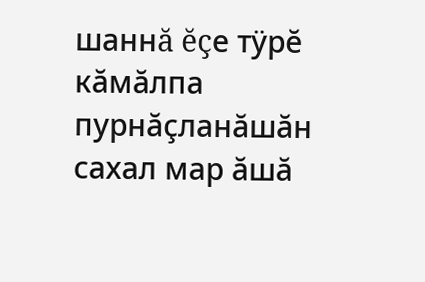шаннă ĕçе тÿрĕ кăмăлпа пурнăçланăшăн сахал мар ăшă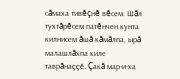сăмаха тивĕçнĕ вĕсем. Шăл тухтăрĕсем патĕнчен кунта килнисем ăшă кăмăлпа, ырă малашлăхпа киле таврăнаççĕ. Çакă мар-и-ха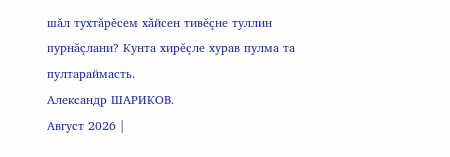шăл тухтăрĕсем хăйсен тивĕçне туллин пурнăçлани? Кунта хирĕçле хурав пулма та пултараймасть.
Александр ШАРИКОВ.
Август 2026 |